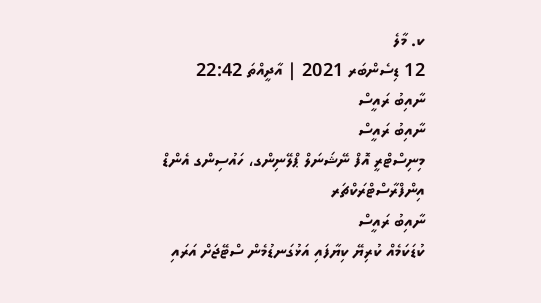ކ. މާލެ
12 ޑިސެންބަރ 2021 | އާދީއްތަ 22:42
ނާއިބު ރައީސް
ނާއިބު ރައީސް
މިނިސްޓްރީ އޮފް ނޭޝަނަލް ޕްލޭނިންގ، ހައުސިންގ އެންޑް އިންފްރާސްޓްރަކްޗަރ
ނާއިބު ރައީސް
ކުޑަކަމެއް ކުރިޔޭ ކިޔާފައި އަޅުގަނޑުމެން ސްޓޭޖަށް އަރައި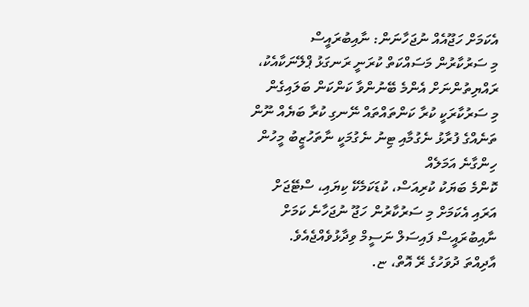އެކަމަށް ހަޖޫއެއް ނުޖަހާނަން: ނާއިބުރައީސް
މި ސަރުކާރުން މަސައްކަތް ކުރަނީ ރަނގަޅު ޕްލޭނަކާއެކު، ރައްޔިތުންނަށް އެންމެ ބޭނުންވާ ކަންކަން ބަލައިގެން
މި ސަރުކާރަކީ ކުރާ ކަންތައްތައް ނޭނގި ކުރާ ބަޔެއް ނޫން
ތަނެއްގެ ފުރާޅު ނެގުމާއި ޓިނު ނެގުމަކީ ނާތަހުޒީބު މީހުން ހިންގާނެ އަމަލެއް
ކޮންމެ ބަޔަކު ކުރިއަސް، ކުޑަކަމެކޭ ކިޔައި، ސްޓޭޖަށް އަރައި އެކަމަށް މި ސަރުކާރުން ހަޖޫ ނުޖަހާނެ ކަމަށް ނާއިބުރައީސް ފައިސަލް ނަސީމް ވިދާޅުވެއްޖެއެވެ.
އާދިއްތަ ދުވަހުގެ ރޭ އޮތް، ޏ.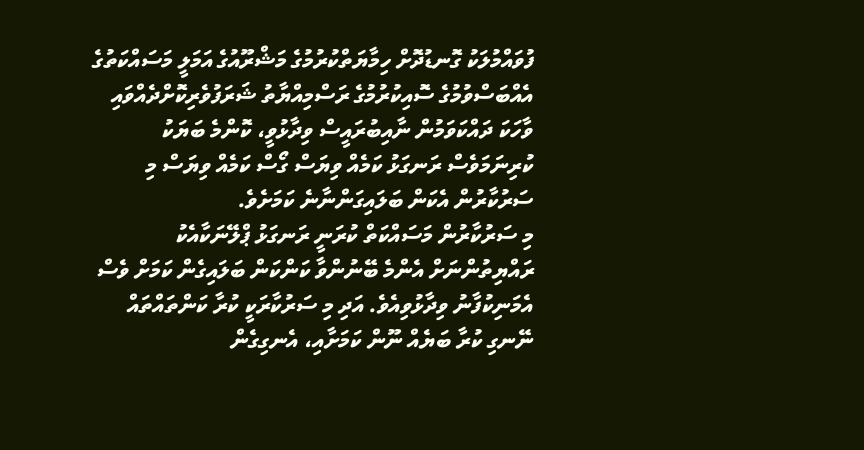ފުވައްމުލަކު ގޮނޑުދޮށް ހިމާޔަތްކުރުމުގެ މަޝްރޫއުގެ އަމަލީ މަސައްކަތުގެ އެއްބަސްވުމުގެ ސޮއިކުރުމުގެ ރަސްމިއްޔާތު ޝަރަފުވެރިކޮށްދެއްވައި ވާހަކަ ދައްކަވަމުން ނާއިބުރައީސް ވިދާޅުވީ، ކޮންމެ ބަޔަކު ކުރިނަމަވެސް ރަނގަޅު ކަމެއް ވިޔަސް ގޯސް ކަމެއް ވިޔަސް މި ސަރުކާރުން އެކަން ބަލައިގަންނާނެ ކަމަށެވެ.
މި ސަރުކާރުން މަސައްކަތް ކުރަނީ ރަނގަޅު ޕްލޭނަކާއެކު ރައްޔިތުންނަށް އެންމެ ބޭނުންވާ ކަންކަން ބަލައިގެން ކަމަށް ވެސް އެމަނިކުފާނު ވިދާޅުވިއެވެ. އަދި މި ސަރުކާރަކީ ކުރާ ކަންތައްތައް ނޭނގި ކުރާ ބަޔެއް ނޫން ކަމަށާއި، އެނގިގެން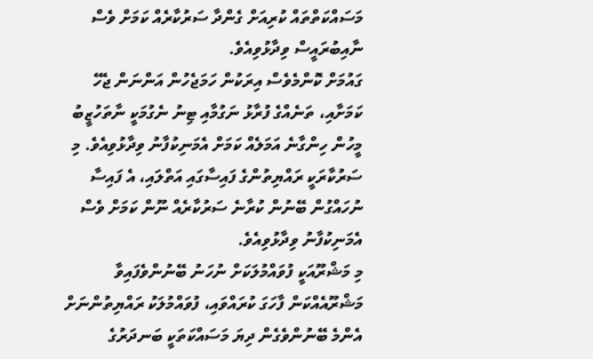މަސައްކަތްތައް ކުރިއަށް ގެންދާ ސަރުކާރެއް ކަމަށް ވެސް ނާއިބުރައީސް ވިދާޅުވިއެވެ.
ގައުމަށް ކޮންމެވެސް އިރަކުން ހަމަޖެހުން އަންނަން ޖެހޭ ކަމަށާއި، ތަނެއްގެ ފުރާޅު ނަގުމާއި ޓިނު ނެގުމަކީ ނާތަހުޒީބު މީހުން ހިންގާނެ އަމަލެއް ކަމަށް އެމަނިކުފާނު ވިދާޅުވިއެވެ. މި ސަރުކާރަކީ ރައްޔިތުންގެ ފައިސާގައި އަތްލައި، އެ ފައިސާ ނުހައްގުން ބޭނުން ކުރާނެ ސަރުކާރެއް ނޫން ކަމަށް ވެސް އެމަނިކުފާނު ވިދާޅުވިއެވެ.
މި މަޝްރޫއަކީ ފުވައްމުލަކަށް ނުހަނު ބޭނުންވެފައިވާ މަޝްރޫއެއްކަން ފާހަގަ ކުރައްވައި، ފުވައްމުލަކު ރައްޔިތުންނަށް އެންމެ ބޭނުންވެގެން ދިޔަ މަސައްކަތަކީ ބަނދަރުގެ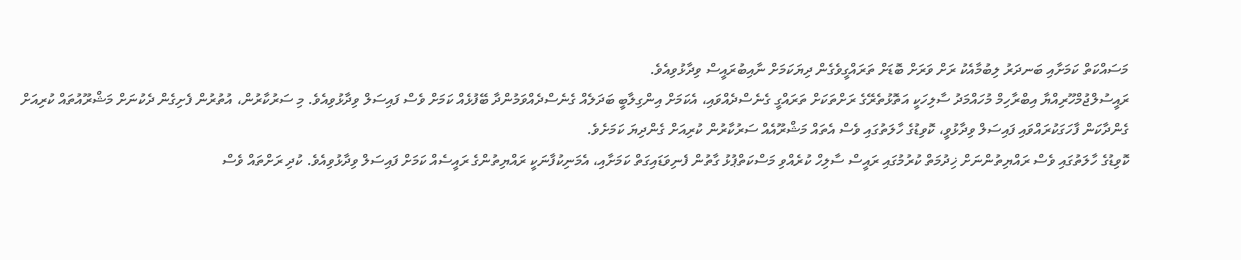މަސައްކަތް ކަމަށާއި ބަނދަރު ލިބުމާއެކު ރަށް ވަރަށް ބޮޑަށް ތަރައްގީވެގެން ދިޔަކަމަށް ނާއިބުރައީސް ވިދާޅުވިއެވެ.
ރައީސުލްޖުމްހޫރިއްޔާ އިބްރާހިމް މުހައްމަދު ސާލިހަކީ އަތޮޅުތެރޭގެ ރަށްތަކަށް ތަރައްގީ ގެނެސްދެއްވައި، އެކަމަށް އިންގިލާބީ ބަދަލެއް ގެނެސްދެއްވަމުންދާ ބޭފުޅެއް ކަމަށް ވެސް ފައިސަލް ވިދާޅުވިއެވެ. މި ސަރުކާރުން، އުތުރުން ފެށިގެން ދެކުނަށް މަޝްރޫއުތައް ކުރިއަށް ގެންދާކަން ފާހަގަކުރައްވައި ފައިސަލް ވިދާޅުވީ، ކޮވިޑުގެ ހާލަތުގައި ވެސް އެތައް މަޝްރޫއެއް ސަރުކާރުން ކުރިއަށް ގެންދިޔަ ކަމަށެވެ.
ކޮވިޑުގެ ހާލަތުގައި ވެސް ރައްޔިތުންނަށް ޚިދުމަތް ކުރުމުގައި ރައީސް ސާލިހް ކުރެއްވި މަސްކަތްޕުޅު ގާތުން ފެނިވަޑައިގަތް ކަމަށާއި، އެމަނިކުފާނަކީ ރައްޔިތުންގެ ރައީސެއް ކަމަށް ފައިސަލް ވިދާޅުވިއެވެ. ކުދި ރަށްތައް ވެސް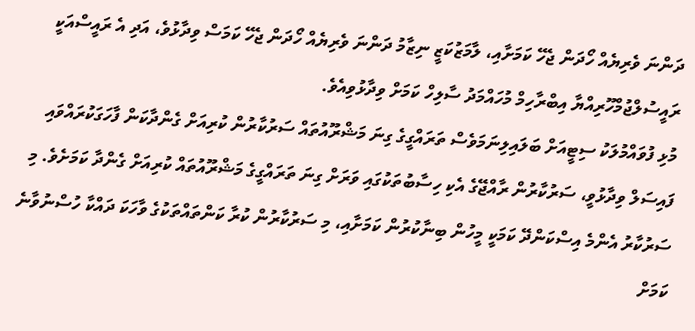ދަންނަ ވެރިޔެއް ހޯދަން ޖެހޭ ކަމަށާއި، ލާމަޒުކަޒީ ނިޒާމު ދަންނަ ވެރިޔެއް ހޯދަން ޖެހޭ ކަމަސް ވިދާޅުވެ، އަދި އެ ރައީސްއަކީ ރައީސުލްޖުމްހޫރިއްޔާ އިބްރާހިމް މުހައްމަދު ސާލިހް ކަމަށް ވިދާޅުވިއެވެ.
މުޅި ފުވައްމުލަކު ސިޓީއަށް ބަލައިލިނަމަވެސް ތަރައްގީގެ ގިނަ މަޝްރޫއުތައް ސަރުކާރުން ކުރިއަށް ގެންދާކަން ފާހަގަކުރައްވައި ފައިސަލް ވިދާޅުވީ، ސަރުކާރުން ރާއްޖޭގެ އެކި ހިސާބުތަކުގައި ވަރަށް ގިނަ ތަރައްގީގެ މަޝްރޫއުތައް ކުރިއަށް ގެންދާ ކަމަށެވެ. މި ސަރުކާރު އެންމެ އިސްކަންދޭ ކަމަކީ މީހުން ބިނާކުރުން ކަމަށާއި، މި ސަރުކާރުން ކުރާ ކަންތައްތަކުގެ ވާހަކަ ދައްކާ ހުސްނުވާނެ ކަމަށް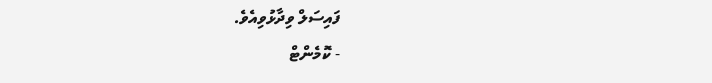ފައިސަލް ވިދާޅުވިއެވެ.
- ކޮމެންޓް